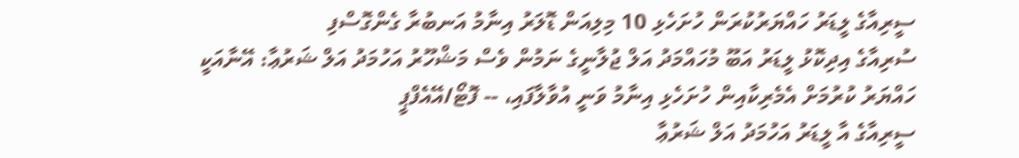ސީރިއާގެ ލީޑަރު ހައްޔަރުކުރަން ހުށަހެޅި 10 މިލިއަން ޑޮލަރު އިނާމު އަނބުރާ ގެންގޮސްފި
ސުރިއާގެ އިދިކޮޅު ލީޑަރު އަބޫ މުހައްމަދު އަލް ޖުލާނީގެ ނަމުން ވެސް މަޝްހޫރު އަހުމަދު އަލް ޝަރުޢާ: އޭނާއަކީ ހައްޔަރު ކުރުމަށް އެމެރިކާއިން ހުށަހެޅި އިނާމު ވަނީ އުވާލާފައި، -- ފޮޓޯ/އޭއެފްޕީ
ސީރިއާގެ އާ ލީޑަރު އަހުމަދު އަލް ޝަރުޢާ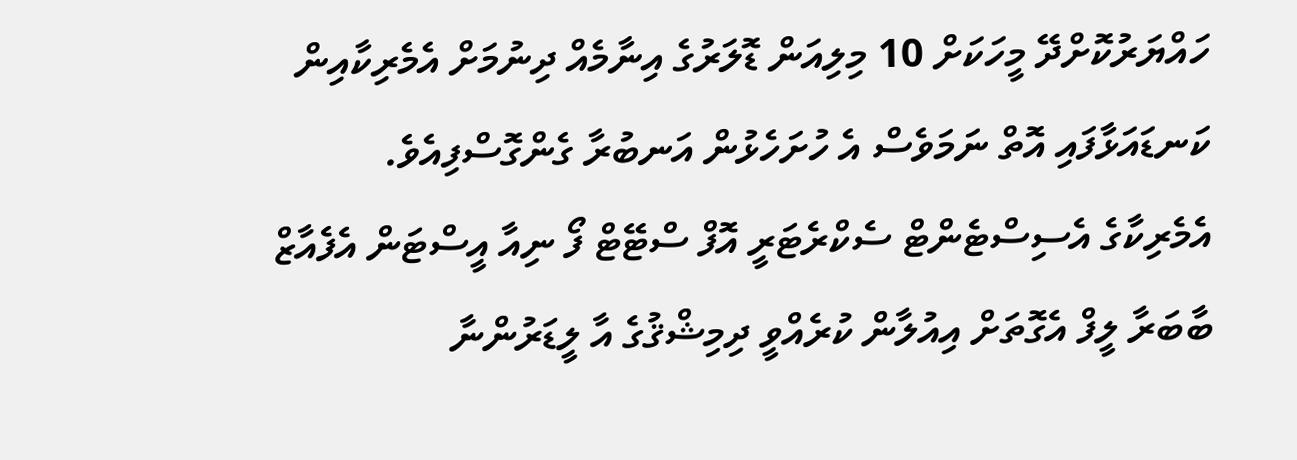ހައްޔަރުކޮށްދޭ މީހަކަށް 10 މިލިއަން ޑޮލަރުގެ އިނާމެއް ދިނުމަށް އެމެރިކާއިން ކަނޑައަޅާފައި އޮތް ނަމަވެސް އެ ހުށަހެޅުން އަނބުރާ ގެންގޮސްފިއެވެ.
އެމެރިކާގެ އެސިސްޓެންޓް ސެކްރެޓަރީ އޮފް ސްޓޭޓް ފޯ ނިއާ އީސްޓަން އެފެއާޒް ބާބަރާ ލީފް އެގޮތަށް އިއުލާން ކުރެއްވީ ދިމިޝްޤުގެ އާ ލީޑަރުންނާ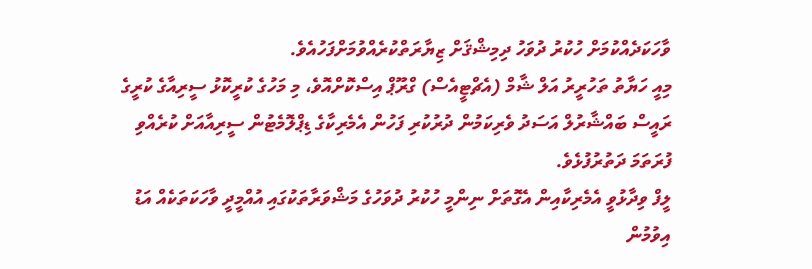ވާހަކަދެއްކުމަށް ހުކުރު ދުވަހު ދިމިޝްޤަށް ޒިޔާރަތްކުރެއްވުމަށްފަހުއެވެ.
މިއީ ހަޔާތު ތަހުރީރު އަލް ޝާމް (އެޗްޓީއެސް) ގްރޫޕް އިސްކޮށްއޮވެ، މި މަހުގެ ކުރީކޮޅު ސީރިއާގެ ކުރީގެ ރައީސް ބައްޝާރުލް އަސަދު ވެރިކަމުން ދުރުކުރި ފަހުން އެމެރިކާގެ ޑިޕްލޮމެޓުން ސީރިއާއަށް ކުރެއްވި ފުރަތަމަ ދަތުރުފުޅެވެ.
ލީފް ވިދާޅުވީ އެމެރިކާއިން އެގޮތަށް ނިންމީ ހުކުރު ދުވަހުގެ މަޝްވަރާތަކުގައި އުއްމީދީ ވާހަކަތަކެއް އަޑު އިވުމުން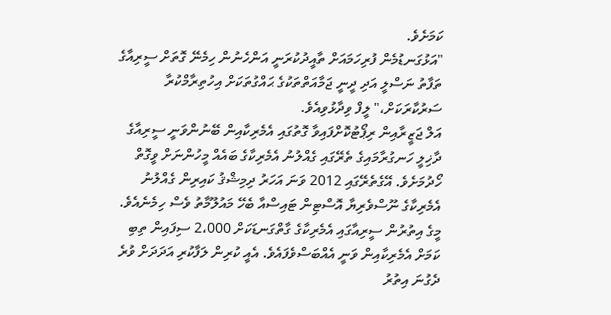ކަމަށެވެ.
"އަޅުގަނޑުމެން ފުރިހަމައަށް ތާއީދުކުރަނީ އަންހެނުން ހިމެނޭ ގޮތަށް ސީރިއާގެ ތަފާތު ނަސްލީ އަދި ދީނީ ޖަމާއަތްތަކުގެ ޙައްގުތަކަށް އިހުތިރާމްކުރާ ސަރުކާރަކަށް،" ލީފް ވިދާޅުވިއެވެ.
އަލް ޖަޒީރާއިން ރިޕޯޓުކޮށްފައިވާ ގޮތުގައި އެމެރިކާއިން ބޭނުންވަނީ ސީރިއާގެ ދާޚިލީ ހަނގުރާމައިގެ ތެރޭގައި ގެއްލުނު އެމެރިކާގެ ބައެއް މީހުންނަށް ވީގޮތް ހޯދުމަށެވެ. އޭގެތެރޭގައި 2012 ވަނަ އަހަރު ދިމިޝްޤު ކައިރިން ގެއްލުނު އެމެރިކާގެ ނޫސްވެރިޔާ އޮސްޓިން ޓައިސްއާ ބެހޭ މައުލޫމާތު ވެސް ހިމެނެއެވެ.
މީގެ އިތުރުން ސީރިއާގައި އެމެރިކާގެ ގާތްގަނޑަކަށް 2،000 ސިފައިން ތިބި ކަމަށް އެމެރިކާއިން ވަނީ އެއްބަސްވެފައެވެ. އެއީ ކުރިން ލަފާކުރި އަދަދަށް ވުރެ ދެގުނަ އިތުރު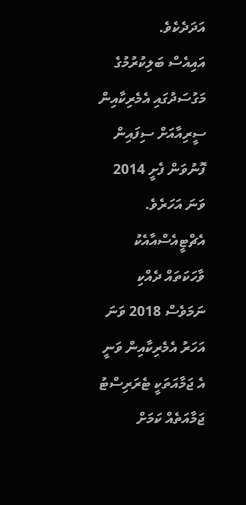އަދަދެކެވެ.
އައިއެސް ބަލިކުރުމުގެ މަގުސަދުގައި އެމެރިކާއިން ސީރިއާއަށް ސިފައިން ފޮނުވަން ފެށީ 2014 ވަނަ އަހަރެވެ.
އެޗްޓީއެސްއާއެކު ވާހަކަތައް ދެއްކި ނަމަވެސް 2018 ވަނަ އަހަރު އެމެރިކާއިން ވަނީ އެ ޖަމާއަތަކީ ޓެރަރިސްޓު ޖަމާއަތެއް ކަމަށް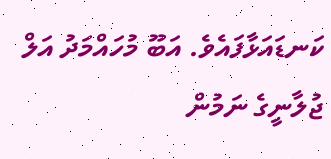ކަނޑައަޅާފައެވެ. އަބޫ މުހައްމަދު އަލް ޖުލާނީގެ ނަމުން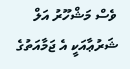ވެސް މަޝްހޫރު އަލް ޝަރުޢާއަކީ އެ ޖަމާއަތުގެ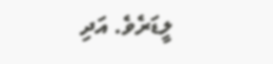ލީޑަރެވެ. އަދި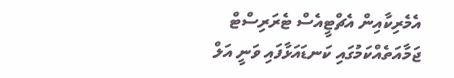އެމެރިކާއިން އެޗްޓީއެސް ޓެރަރިސްޓް ޖަމާއަތެއްކަމުގައި ކަނޑައަޅާފައި ވަނީ އަލް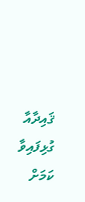ޤައިދާއާ ގުޅިފައިވާ ކަމަށް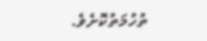ތުހުމަތުކޮށެވެ.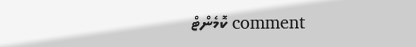comment ކޮމެންޓް